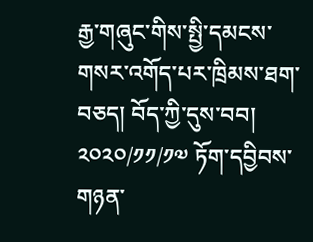རྒྱ་གཞུང་གིས་སྤྱི་དམངས་གསར་འགོད་པར་ཁྲིམས་ཐག་བཅད། བོད་ཀྱི་དུས་བབ། ༢༠༢༠/༡༡/༡༧ ཏོག་དབྱིབས་གཉན་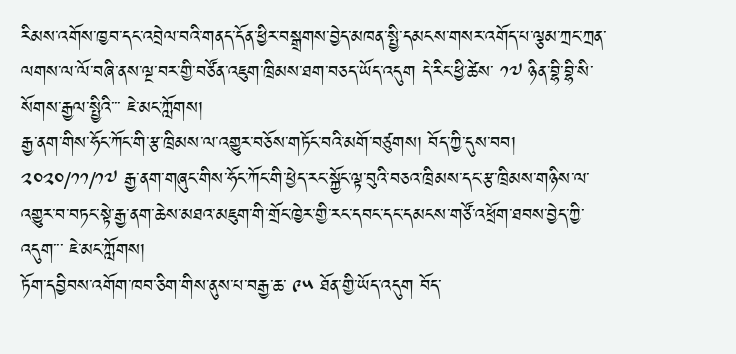རིམས་འགོས་ཁྱབ་དང་འབྲེལ་བའི་གནད་དོན་ཕྱིར་བསྒྲགས་བྱེད་མཁན་སྤྱི་དམངས་གསར་འགོད་པ་ལྕམ་ཀྲང་ཀྲན་ལགས་ལ་ལོ་བཞི་ནས་ལྔ་བར་གྱི་བཙོན་འཇུག་ཁྲིམས་ཐག་བཅད་ཡོད་འདུག དེ་རིང་ཕྱི་ཚེས་ ༡༧ ཉིན་བྷི་བྷི་སི་སོགས་རྒྱལ་སྤྱིའི་་་ ཇེ་མང་ཀློགས།
རྒྱ་ནག་གིས་ཧོང་ཀོང་གི་རྩ་ཁྲིམས་ལ་འགྱུར་བཅོས་གཏོང་བའི་མགོ་བཙུགས། བོད་ཀྱི་དུས་བབ། ༢༠༢༠/༡༡/༡༧ རྒྱ་ནག་གཞུང་གིས་ཧོང་ཀོང་གི་ཕྱེད་རང་སྐྱོང་ལྟ་བུའི་བཅའ་ཁྲིམས་དང་རྩ་ཁྲིམས་གཉིས་ལ་འགྱུར་བ་བཏང་སྟེ་རྒྱ་ནག་ཆེས་མཐའ་མཇུག་གི་གྲོང་ཁྱེར་གྱི་རང་དབང་དང་དམངས་གཙོ་འཕྲོག་ཐབས་བྱེད་ཀྱི་འདུག་་་ ཇེ་མང་ཀློགས།
ཏོག་དབྱིབས་འགོག་ཁབ་ཅིག་གིས་ནུས་པ་བརྒྱ་ཆ་ ༩༥ ཐོན་གྱི་ཡོད་འདུག བོད་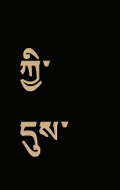ཀྱི་དུས་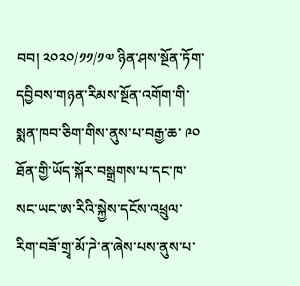བབ། ༢༠༢༠/༡༡/༡༧ ཉིན་ཤས་སྔོན་ཏོག་དབྱིབས་གཉན་རིམས་སྔོན་འགོག་གི་སྨན་ཁབ་ཅིག་གིས་ནུས་པ་བརྒྱ་ཆ་ ༩༠ ཐོན་གྱི་ཡོད་སྐོར་བསྒྲགས་པ་དང་ཁ་སང་ཡང་ཨ་རིའི་སྐྱེས་དངོས་འཕྲུལ་རིག་བཟོ་གྲྭ་མོ་ཌེ་ན་ཞེས་པས་ནུས་པ་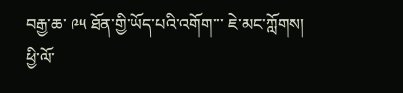བརྒྱ་ཆ་ ༩༥ ཐོན་གྱི་ཡོད་པའི་འགོག་་་ ཇེ་མང་ཀློགས།
ཕྱི་ལོ་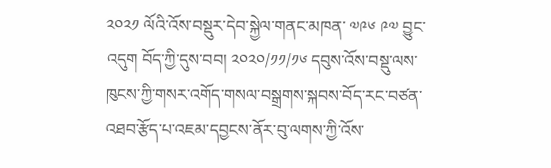༢༠༢༡ ལོའི་འོས་བསྡུར་དེབ་སྐྱེལ་གནང་མཁན་ ༧༩༦ ༩༧ བྱུང་འདུག བོད་ཀྱི་དུས་བབ། ༢༠༢༠/༡༡/༡༦ དབུས་འོས་བསྡུ་ལས་ཁུངས་ཀྱི་གསར་འགོད་གསལ་བསྒྲགས་སྐབས་བོད་རང་བཙན་འཐབ་རྩོད་པ་འཇམ་དབྱངས་ནོར་བུ་ལགས་ཀྱི་འོས་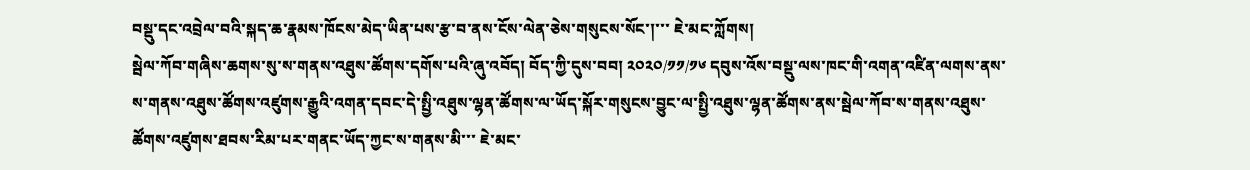བསྡུ་དང་འབྲེལ་བའི་སྐད་ཆ་རྣམས་ཁོངས་མེད་ཡིན་པས་རྩ་བ་ནས་ངོས་ལེན་ཅེས་གསུངས་སོང་།་་་ ཇེ་མང་ཀློགས།
སྦེལ་ཀོབ་གཞིས་ཆགས་སུ་ས་གནས་འཐུས་ཚོགས་དགོས་པའི་ཞུ་འབོད། བོད་ཀྱི་དུས་བབ། ༢༠༢༠/༡༡/༡༦ དབུས་འོས་བསྡུ་ལས་ཁང་གི་འགན་འཛིན་ལགས་ནས་ས་གནས་འཐུས་ཚོགས་འཛུགས་རྒྱུའི་འགན་དབང་དེ་སྤྱི་འཐུས་ལྷན་ཚོགས་ལ་ཡོད་སྐོར་གསུངས་བྱུང་ལ་སྤྱི་འཐུས་ལྷན་ཚོགས་ནས་སྦེལ་ཀོབ་ས་གནས་འཐུས་ཚོགས་འཛུགས་ཐབས་རིམ་པར་གནང་ཡོད་ཀྱང་ས་གནས་མི་་་ ཇེ་མང་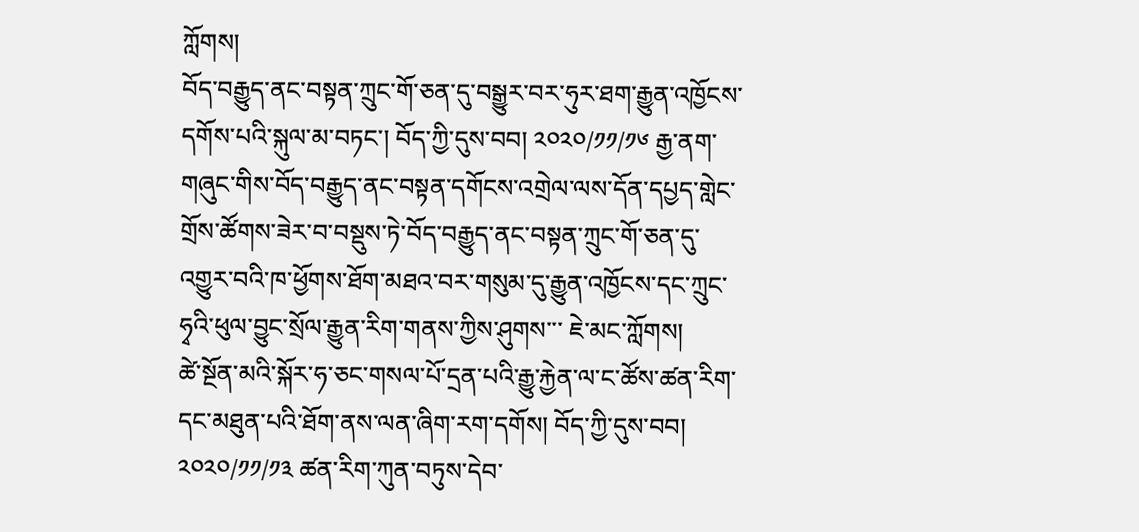ཀློགས།
བོད་བརྒྱུད་ནང་བསྟན་ཀྲུང་གོ་ཅན་དུ་བསྒྱུར་བར་ཧུར་ཐག་རྒྱུན་འཁྱོངས་དགོས་པའི་སྐུལ་མ་བཏང་། བོད་ཀྱི་དུས་བབ། ༢༠༢༠/༡༡/༡༦ རྒྱ་ནག་གཞུང་གིས་བོད་བརྒྱུད་ནང་བསྟན་དགོངས་འགྲེལ་ལས་དོན་དཔྱད་གླེང་གྲོས་ཚོགས་ཟེར་བ་བསྡུས་ཏེ་བོད་བརྒྱུད་ནང་བསྟན་ཀྲུང་གོ་ཅན་དུ་འགྱུར་བའི་ཁ་ཕྱོགས་ཐོག་མཐའ་བར་གསུམ་དུ་རྒྱུན་འཁྱོངས་དང་ཀྲུང་ཧྭའི་ཕུལ་བྱུང་སྲོལ་རྒྱུན་རིག་གནས་ཀྱིས་ཤུགས་་་ ཇེ་མང་ཀློགས།
ཚེ་སྔོན་མའི་སྐོར་ཧ་ཅང་གསལ་པོ་དྲན་པའི་རྒྱུ་རྐྱེན་ལ་ང་ཚོས་ཚན་རིག་དང་མཐུན་པའི་ཐོག་ནས་ལན་ཞིག་རག་དགོས། བོད་ཀྱི་དུས་བབ། ༢༠༢༠/༡༡/༡༣ ཚན་རིག་ཀུན་བཏུས་དེབ་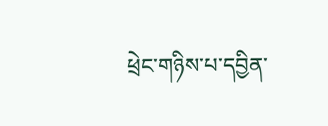ཕྲེང་གཉིས་པ་དབྱིན་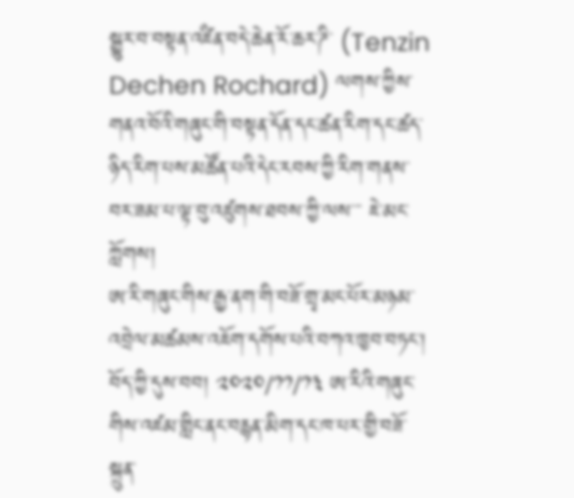སྒྱུར་བ་བསྟན་འཛིན་བདེ་ཆེན་རོ་ཆར་ཌི་ (Tenzin Dechen Rochard) ལགས་ཀྱིས་གནའ་བོའི་གཞུང་གི་བསྟན་དོན་དང་ཚན་རིག་དང་ཚད་ཉིད་རིག་པས་མཚོན་པའི་དེང་རབས་ཀྱི་རིག་གནས་བར་ཟམ་པ་ལྟ་བུ་འཛུགས་ཐབས་ཀྱི་ལས་་་ ཇེ་མང་ཀློགས།
ཨ་རི་གཞུང་གིས་རྒྱ་ནག་གི་བཟོ་གྲྭ་མང་པོར་མཉམ་འབྲེལ་མཚམས་འཇོག་དགོས་པའི་བཀའ་ཁྱབ་བཏང་། བོད་ཀྱི་དུས་བབ། ༢༠༢༠/༡༡/༡༣ ཨ་རིའི་གཞུང་གིས་འཛམ་གླིང་ནང་བརྙན་མིག་དང་ཁ་པར་གྱི་བཟོ་སྐྲུན་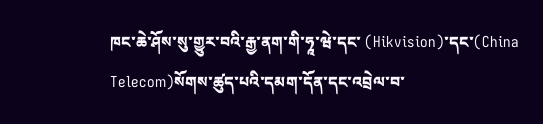ཁང་ཆེ་ཤོས་སུ་གྱུར་བའི་རྒྱ་ནག་གི་ཧཱ་ཝེ་དང་ (Hikvision)་དང་(China Telecom)སོགས་ཚུད་པའི་དམག་དོན་དང་འབྲེལ་བ་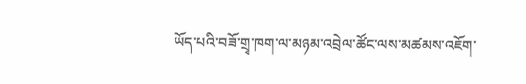ཡོད་པའི་བཟོ་གྲྭ་ཁག་ལ་མཉམ་འབྲེལ་ཚོང་ལས་མཚམས་འཇོག་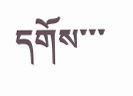དགོས་་་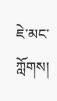ཇེ་མང་ཀློགས།